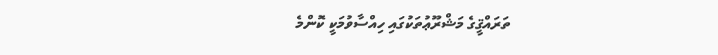ތަރައްޤީގެ މަޝްރޫޢުތަކުގައި ހިއްސާވުމަކީ ކޮންމެ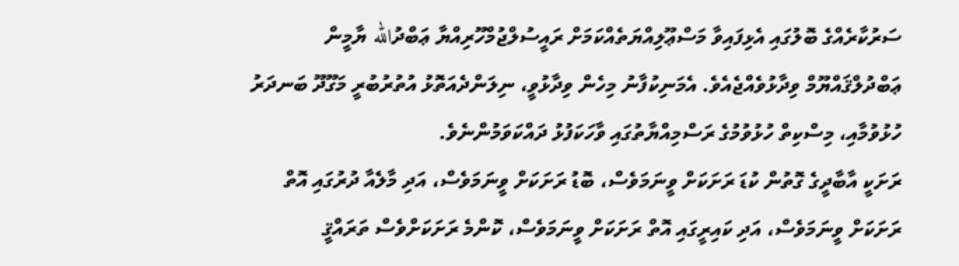ސަރުކާރެއްގެ ބޮލުގައި އެޅިފައިވާ މަސްޢޫލިއްޔަތެއްކަމަށް ރައީސުލްޖުމްހޫރިއްޔާ ޢަބްދުالله ޔާމީން ޢަބްދުލްޤައްޔޫމް ވިދާޅުވެއްޖެއެވެ. އެމަނިކުފާނު މިހެން ވިދާޅުވީ، ނިލަންދެއަތޮޅު އުތުރުބުރީ މަގޫދޫ ބަނދަރު ހުޅުވުމާއި، މިސްކިތް ހުޅުވުމުގެ ރަސްމިއްޔާތުގައި ވާހަކަފުޅު ދައްކަވަމުންނެވެ.
ރަށަކީ އާބާދީގެ ގޮތުން ކުޑަ ރަށަކަށް ވީނަމަވެސް، ބޮޑު ރަށަކަށް ވީނަމަވެސް، އަދި މާލެއާ ދުރުގައި އޮތް ރަށަކަށް ވީނަމަވެސް، އަދި ކައިރީގައި އޮތް ރަށަކަށް ވީނަމަވެސް، ކޮންމެ ރަށަކަށްވެސް ތަރައްޤީ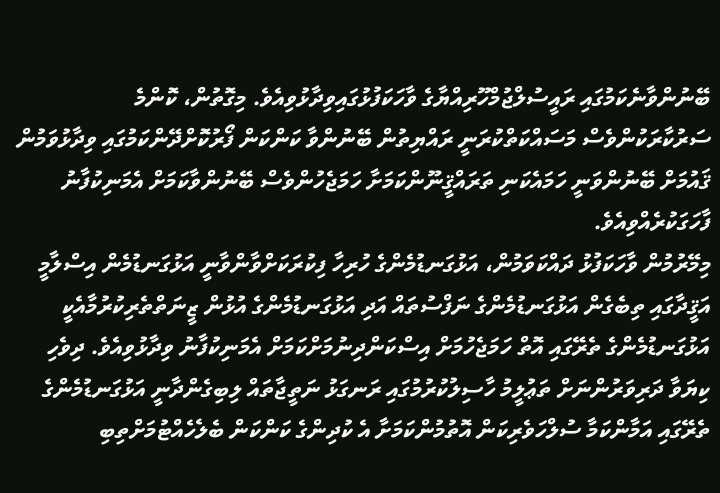ބޭނުންވާނެކަމުގައި ރައީސުލްޖުމްހޫރިއްޔާގެ ވާހަކަފުޅުގައިވިދާޅުވިއެވެ. މިގޮތުން، ކޮންމެ ސަރުކާރަކުންވެސް މަސައްކަތްކުރަނީ ރައްޔިތުން ބޭނުންވާ ކަންކަން ފޯރުކޮށްދޭންކަމުގައި ވިދާޅުވަމުން ޤައުމަށް ބޭނުންވަނީ ހަމައެކަނި ތަރައްޤީނޫންކަމަށާ ހަމަޖެހުންވެސް ބޭނުންވާކަމަށް އެމަނިކުފާނު ފާހަގަކުރެއްވިއެވެ.
މިމޭރުމުން ވާހަކަފުޅު ދައްކަވަމުން، އަޅުގަނޑުމެންގެ ހުރިހާ ފިކުރަކަށްވާންވާނީ އަޅުގަނޑުމެން އިސްލާމީ އަޤީދާގައި ތިބެގެން އަޅުގަނޑުމެންގެ ނަފްސުތައް އަދި އަޅުގަނޑުމެންގެ އުޅުން ޒީނަތްތެރިކުރުމާއެކީ އަޅުގަނޑުމެންގެ ތެރޭގައި އޮތް ހަމަޖެހުމަށް އިސްކަންދިނުމަށްކަމަށް އެމަނިކުފާނު ވިދާޅުވިއެވެ. ދިވެހި ކިޔަވާ ދަރިވަރުންނަށް ތަޢުލީމު ހާސިލުކުރުމުގައި ރަނގަޅު ނަތީޖާތައް ލިބިގެންދާނީ އަޅުގަނޑުމެންގެ ތެރޭގައި އަމާންކަމާ ސުލްހަވެރިކަން އޮތުމުންކަމަށާ އެ ކުދިންގެ ކަންކަން ބެލެހެއްޓުމަށްތިބި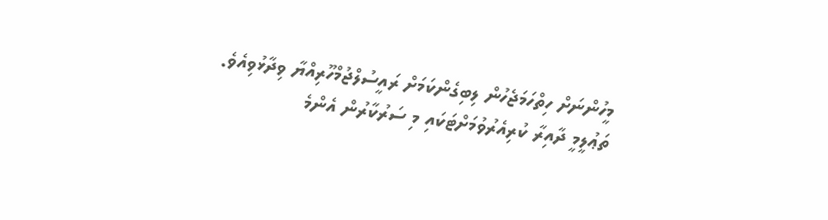މީހުންނަށް ހިތްހަމަޖެހުން ލިބިގެންކަމަށް ރައީސުލްޖުމްހޫރިއްޔާ ވިދާޅުވިއެވެ.
ތަޢުލީމީ ދާއިރާ ކުރިއެރުވުމަށްޓަކައި މި ސަރުކާރުން އެންމެ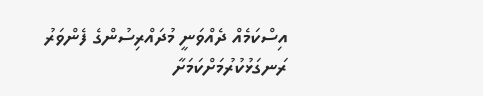އިސްކަމެއް ދެއްވަނީ މުދައްރިސުންގެ ފެންވަރު ރަނގަޅުކުރުމަށްކަމަށާ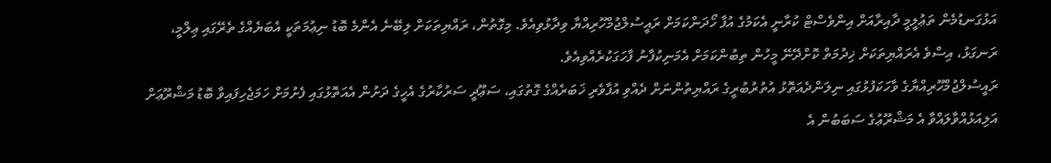އަޅުގަނޑުމެން ތަޢުލީމީ ދާއިރާއަށް އިންވެސްޓް ކުރާނީ އެކަމުގެ އުފާ ހޯދަންކަމަށް ރައީސުލްޖުމްހޫރިއްޔާ ވިދާޅުވިއެވެ. މިގޮތުން، ރައްޔިތަކަށް ލިބޭނެ އެންމެ ބޮޑު ނިޢުމަތަކީ އެބަޔެއްގެ ތެރޭގައި ޢިލްމީ، ރަނގަޅު، އިސްވެ އެރައްޔިތަކަށް ޚިދުމަތް ކޮށްދޭނޭ މީހުން ތިބުންކަމަށް އެމަނިކުފާނު ފާހަގަކުރެއްވިއެވެ.
ރައީސުލްޖުމްހޫރިއްޔާގެ ވާހަކަފުޅުގައި ނިލަންދެއަތޮޅު އުތުރުބުރީގެ ރައްޔިތުންނަށް ދެއްވި އުފާވެރި ޚަބަރެއްގެ ގޮތުގައި، ސަޢޫދީ ސަރުކާރުގެ އެހީގެ ދަށުން އެއަތޮޅުގައި ފެށުމަށް ހަމަޖެހިފައިވާ ބޮޑު މަޝްރޫޢަށް އަލިއަޅުއްވާލައްވާ އެ މަޝްރޫޢުގެ ސަބަބުން އެ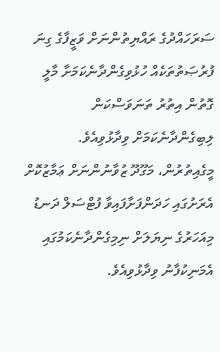ސަރަހައްދުގެ ރައްޔިތުންނަށް ވަޒީފާގެ ގިނަ ފުރުޞަތުތަކެއް ހުޅުވިގެންދާނެކަމަށާ މާލީ ގޮތުން އިތުރު ތަނަވަސްކަން ލިބިގެންދާނެކަމަށް ވިދާޅުވިއެވެ. މީގެއިތުރުން، މަގޫދޫ ޒުވާނުންނަށް ޢަމާޒުކޮށް އެރަށުގައި ހަދަންފަށާފައިވާ ފުޓްސަލް ދަނޑު މިއަހަރުގެ ނިޔަލަށް ނިމިގެންދާނެކަމުގައި އެމަނިކުފާނު ވިދާޅުވިއެވެ.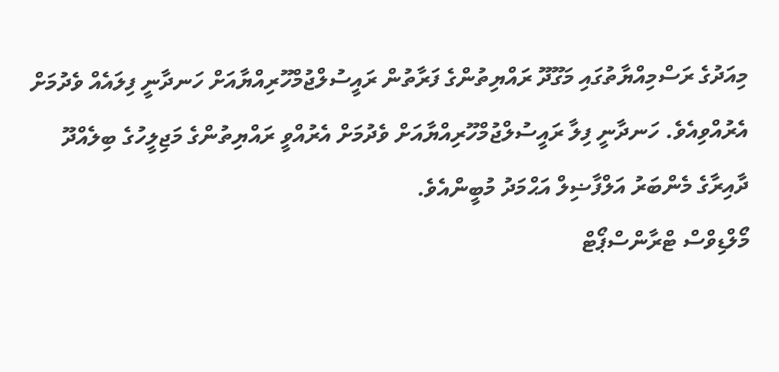މިއަދުގެ ރަސްމިއްޔާތުގައި މަގޫދޫ ރައްޔިތުންގެ ފަރާތުން ރައީސުލްޖުމްހޫރިއްޔާއަށް ހަނދާނީ ފިލައެއް ވެދުމަށް އެރުއްވިއެވެ. ހަނދާނީ ފިލާ ރައީސުލްޖުމްހޫރިއްޔާއަށް ވެދުމަށް އެރުއްވީ ރައްޔިތުންގެ މަޖިލީހުގެ ބިލެއްދޫ ދާއިރާގެ މެންބަރު އަލްފާޟިލް އަޙްމަދު މުބީންއެވެ.
މޯލްޑިވްސް ޓްރާންސްޕޯޓް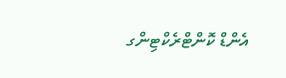އެންޑް ކޮންޓްރެކްޓިންގ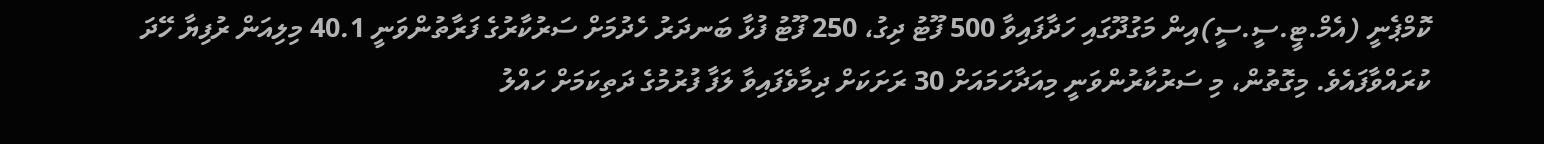ކޮމްޕެނީ (އެމް.ޓީ.ސީ.ސީ)އިން މަގުދޫގައި ހަދާފައިވާ 500 ފޫޓު ދިގު، 250 ފޫޓު ފުޅާ ބަނދަރު ހެދުމަށް ސަރުކާރުގެ ފަރާތުންވަނީ 40.1 މިލިއަން ރުފިޔާ ހޭދަ ކުރައްވާފައެވެ. މިގޮތުން، މި ސަރުކާރުންވަނީ މިއަދާހަމައަށް 30 ރަށަކަށް ދިމާވެފައިވާ ލަފާ ފުރުމުގެ ދަތިކަމަށް ހައްލު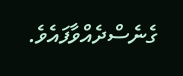ގެނެސްދެއްވާފައެވެ.